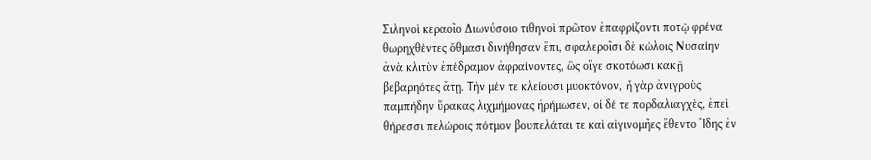Σιληνοὶ κεραοῖο Διωνύσοιο τιθηνοὶ πρῶτον ἐπαφρίζοντι ποτῷ φρένα θωρηχθέντες ὄθμασι δινήθησαν ἔπι, σφαλεροῖσι δὲ κώλοις Νυσαίην ἀνὰ κλιτὺν ἐπέδραμον ἀφραίνοντες, ὣς οἵγε σκοτόωσι κακῇ βεβαρηότες ἄτῃ. Τὴν μέν τε κλείουσι μυοκτόνον, ἦ γὰρ ἀνιγροὺς παμπήδην ὕρακας λιχμήμονας ἠρήμωσεν, οἱ δέ τε πορδαλιαγχὲς, ἐπεὶ θήρεσσι πελώροις πότμον βουπελάται τε καὶ αἰγινομῆες ἔθεντο Ἴδης ἐν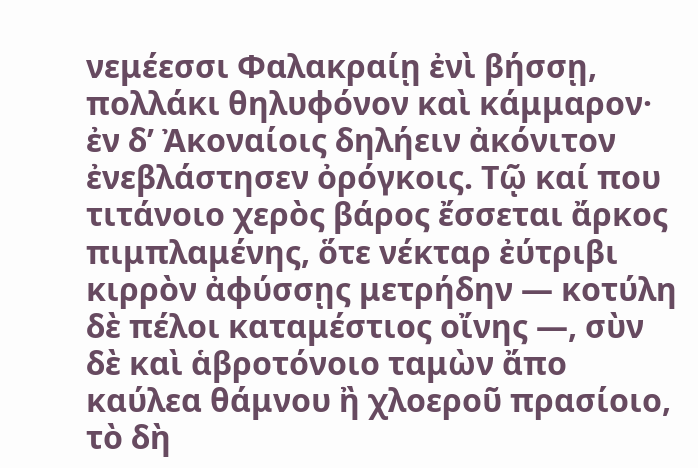νεμέεσσι Φαλακραίῃ ἐνὶ βήσσῃ, πολλάκι θηλυφόνον καὶ κάμμαρον· ἐν δ’ Ἀκοναίοις δηλήειν ἀκόνιτον ἐνεβλάστησεν ὀρόγκοις. Τῷ καί που τιτάνοιο χερὸς βάρος ἔσσεται ἄρκος πιμπλαμένης, ὅτε νέκταρ ἐύτριβι κιρρὸν ἀφύσσῃς μετρήδην — κοτύλη δὲ πέλοι καταμέστιος οἴνης —, σὺν δὲ καὶ ἁβροτόνοιο ταμὼν ἄπο καύλεα θάμνου ἢ χλοεροῦ πρασίοιο, τὸ δὴ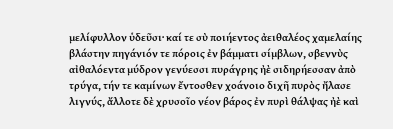μελίφυλλον ὑδεῦσι· καί τε σὺ ποιήεντος ἀειθαλέος χαμελαίης βλάστην πηγάνιόν τε πόροις ἐν βάμματι σίμβλων, σβεννὺς αἰθαλόεντα μύδρον γενύεσσι πυράγρης ἠὲ σιδηρήεσσαν ἀπὸ τρύγα, τήν τε καμίνων ἔντοσθεν χοάνοιο διχῆ πυρὸς ἤλασε λιγνύς, ἄλλοτε δὲ χρυσοῖο νέον βάρος ἐν πυρὶ θάλψας ἠὲ καὶ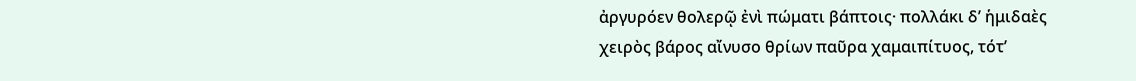ἀργυρόεν θολερῷ ἐνὶ πώματι βάπτοις· πολλάκι δ’ ἡμιδαὲς χειρὸς βάρος αἴνυσο θρίων παῦρα χαμαιπίτυος, τότ’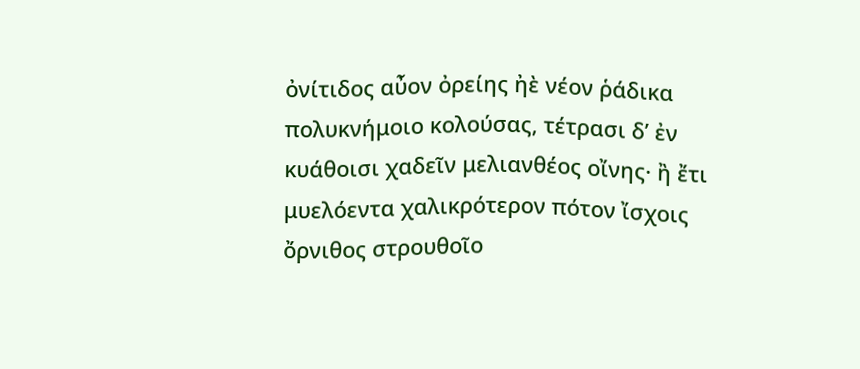ὀνίτιδος αὖον ὀρείης ἠὲ νέον ῥάδικα πολυκνήμοιο κολούσας, τέτρασι δ’ ἐν κυάθοισι χαδεῖν μελιανθέος οἴνης· ἢ ἔτι μυελόεντα χαλικρότερον πότον ἴσχοις ὄρνιθος στρουθοῖο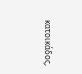κατοικάδος,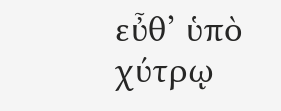εὖθ’ ὑπὸ χύτρῳ